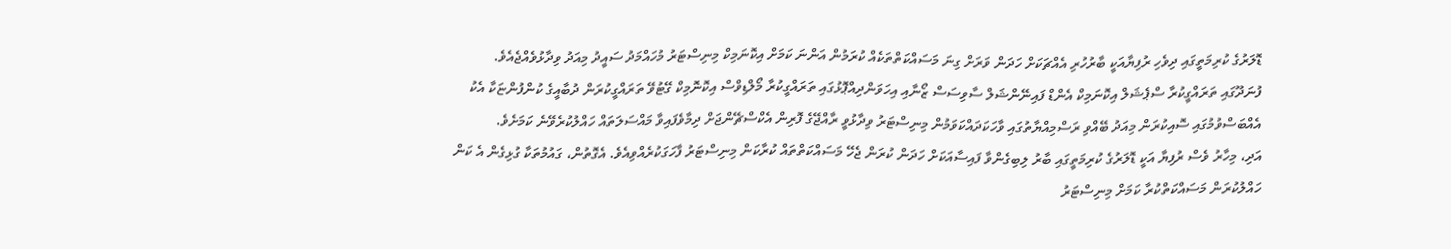ޑޮލަރުގެ ކުރިމަތީގައި ދިވެހި ރުފިޔާއަކީ ބާރުހުރި އެއްޗަކަށް ހަދަން ވަރަށް ގިނަ މަސައްކަތްތަކެއް ކުރަމުން އަންނަ ކަމަށް އިކޮނަމިކް މިނިސްޓަރު މުހައްމަދު ސައީދު މިއަދު ވިދާޅުވެއްޖެއެވެ.
ފުނަދޫގައި ތަރައްގީކުރާ ސްޕެޝަލް އިކޮނަމިކް އެންޑް ފައިނޭންޝަލް ސާވިސަސް ޒޯނާއި އިހަވަންދިއްޕޮޅުގައި ތަރައްގީކުރާ މޯލްޑިވްސް އިކޮނޮމިކް ގޭޓުވޭ ތަރައްގީކުރަން ދުބާއީގެ ކުންފުންޏަކާ އެކު އެއްބަސްވުމުގައި ސޮއިކުރަން މިއަދު ބޭއްވި ރަސްމިއްޔާތުގައި ވާހަކަދައްކަވަމުން މިނިސްޓަރު ވިދާޅުވީ ރާއްޖޭގެ ފޮރިން އެކްސްޗޭންޖަށް ދިމާވެފައިވާ މައްސަލަތައް ހައްލުކުރެވޭނެ ކަމަށެވެ.
އަދި، މިހާރު ވެސް ރުފިޔާ އަކީ ޑޮލަރުގެ ކުރިމަތީގައި ބާރު ލިބިގެންވާ ފައިސާއަކަށް ހަދަން ކުރަން ޖެހޭ މަސައްކަތްތައް ކުރާކަން މިނިސްޓަރު ފާހަގަކުރެއްވިއެވެ. އެގޮތުން، ގައުމުތަކާ ގުޅިގެން އެ ކަން ހައްލުކުރަން މަސައްކަތްކުރާ ކަމަށް މިނިސްޓަރު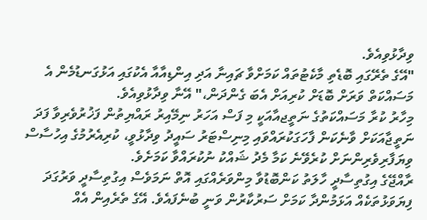ވިދާޅުވިއެވެ.
"އޭގެ ތެރޭގައި ބޮޑެތި މާކެޓުތައް ކަމަށްވާ ޗައިނާ އަދި އިންޑިއާއާ އެކުގައި އަޅުގަނޑުމެން އެ މަސައްކަތް ވަރަށް ބޮޑަށް ކުރިއަށް އެބަ ގެންދަން،" އޭނާ ވިދާޅުވިއެވެ.
މިހާރު ކުރާ މަސައްކަތުގެ ނަތީޖއާއަކީ މި ފަސް އަހަރު ނިމޭއިރު ރައްޔިތުން ފަޚުރުވެރިވާ ފަދަ ނަތީޖާއަކަށް ވާނެކަން ފާހަގަކުރައްވައި މިނިސްޓަރު ސައީދު ވިދާޅުވީ، ކުރިއެރުމުގެ އިހުސާސް ވިޔަފާރިވެރިންނަށް ކުރެވޭނެ ކަމާ މެދު ޝައްކު ނުކުރައްވާ ކަމަށެވެ.
ރާއްޖޭގެ އިގުތިސާދީ ހާލަތު ކަންބޮޑުވާ މިންވަރެއްގައި އޮތް ނަމަވެސް އިގުތިސާދީ ވަރުގަދަ ފިޔަވަޅުތަކެއް އަޅަމުންދާ ކަމަށް ސަރުކާރުން ވަނީ ބުނެފައެވެ. އޭގެ ތެރެއިން އެއް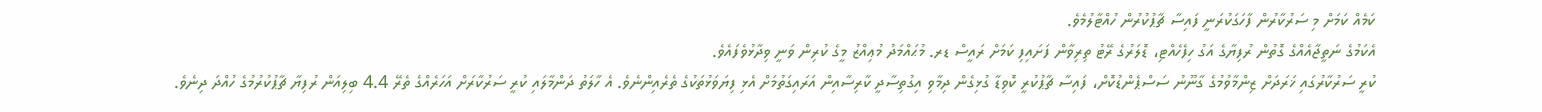ކަމެއް ކަމަށް މި ސަރުކާރުން ފާހަގަކުރަނީ ފައިސާ ޗާޕުކުރުން ހުއްޓާލުމެވެ.
އެކަމުގެ ނަތީޖާއެއްގެ ގޮތުން ރުފިޔާގެ އަގު ހިފެހެއްޓި، ޑޮލަރުގެ ރޭޓު ތިރިވާން ފަށައިފި ކަމަށް ރައީސް ޑރ. މުޙައްމަދު މުޢިއްޒު މީގެ ކުރިން ވަނީ ވިދާޅުވެފައެވެ.
ކުރީ ސަރުކާރުގައި ޚަރަދަށް ޒިންމާވުމުގެ ގާނޫނު ސަސްޕެންޑުކޮށް، ފައިސާ ޗާޕުކުރީ ކޮވިޑާ ގުޅިގެން ދިމާވި އިގުތިސާދީ ކާރިސާއިން އަރައިގަތުމަށް އެޅި ފިޔަވަޅުތަކުގެ ތެރެއިންނެވެ. އެ ހާލަތު ދަންމާލައި ކުރީ ސަރުކާރަށް އަހަރެއްގެ ތެރޭ 4.4 ބިލިއަން ރުފިޔާ ޗާޕުކުރުމުގެ ހުއްދަ ދިނެވެ.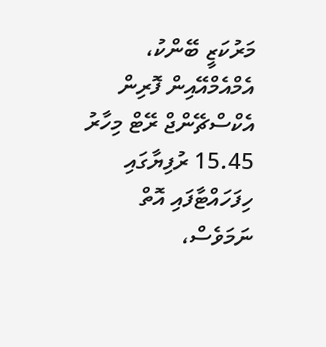މަރުކަޒީ ބޭންކު، އެމްއެމްއޭއިން ފޮރިން އެކްސްޗޭންޖް ރޭޓް މިހާރު 15.45 ރުފިޔާގައި ހިފަހައްޓާފައި އޮތް ނަމަވެސް،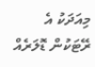މިއަދަކު އެ ރޭޓަކުން ޑޮލަރެއް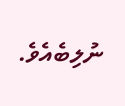ނުލިބެއެވެ.